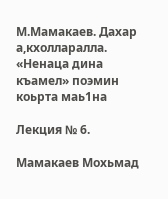М.Мамакаев. Дахар а,кхолларалла. «Ненаца дина къамел» поэмин коьрта маь1на

Лекция № 6.

Мамакаев Мохьмад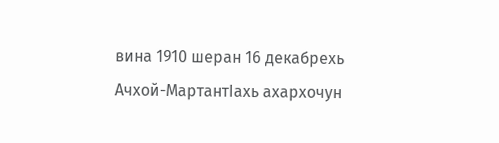вина 1910 шеран 16 декабрехь Ачхой-МартантIахь ахархочун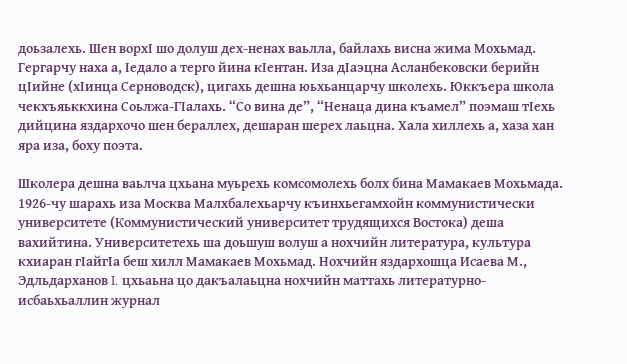доьзалехь. Шен ворхI шо долуш дех-ненах ваьлла, байлахь висна жима Мохьмад. Гергарчу наха а, Iедало а терго йина кIентан. Иза дIаэцна Асланбековски берийн цIийне (хIинца Серноводск), цигахь дешна юьхьанцарчу школехь. Юккъера школа чекхъяьккхина Соьлжа-ГIалахь. “Со вина де”, “Ненаца дина къамел” поэмаш тIехь дийцина яздархочо шен бераллех, дешаран шерех лаьцна. Хала хиллехь а, хаза хан яра иза, боху поэта.

Школера дешна ваьлча цхьана муьрехь комсомолехь болх бина Мамакаев Мохьмада. 1926-чу шарахь иза Москва Малхбалехьарчу къинхьегамхойн коммунистически университете (Коммунистический университет трудящихся Востока) деша вахийтина. Университетехь ша доьшуш волуш а нохчийн литература, культура кхиаран гIайгIа беш хилл Мамакаев Мохьмад. Нохчийн яздархошца Исаева М., Эдльдарханов I. цхьаьна цо дакъалаьцна нохчийн маттахь литературно-исбаьхьаллин журнал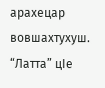арахецар вовшахтухуш. “Латта” цIе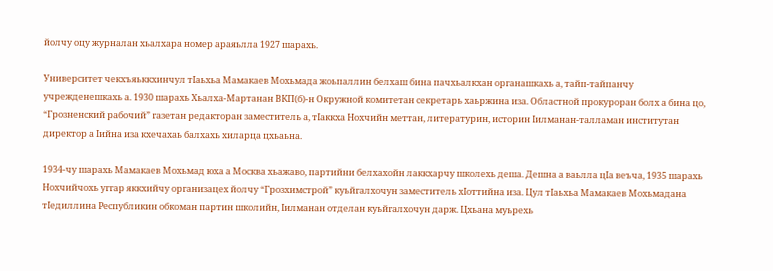йолчу оцу журналан хьалхара номер араяьлла 1927 шарахь.

Университет чекхъяьккхинчул тIаьхьа Мамакаев Мохьмада жоьпаллин белхаш бина пачхьалкхан органашкахь а, тайп-тайпанчу учрежденешкахь а. 1930 шарахь Хьалха-Мартанан ВКП(б)-н Окружной комитетан секретарь хаьржина иза. Областной прокуроран болх а бина цо, “Грозненский рабочий” газетан редакторан заместитель а, тIаккха Нохчийн меттан, литературин, историн Iилманан-талламан институтан директор а Iийна иза кхечахаь балхахь хиларца цхьаьна.

1934-чу шарахь Мамакаев Мохьмад юха а Москва хьажаво, партийни белхахойн лаккхарчу школехь деша. Дешна а ваьлла цIа веъча, 1935 шарахь Нохчийчохь уггар яккхийчу организацех йолчу “Грозхимстрой” куьйгалхочун заместитель хIоттийна иза. Цул тIаьхьа Мамакаев Мохьмадана тIедиллина Республикин обкоман партин школийн, Iилманан отделан куьйгалхочун дарж. Цхьана муьрехь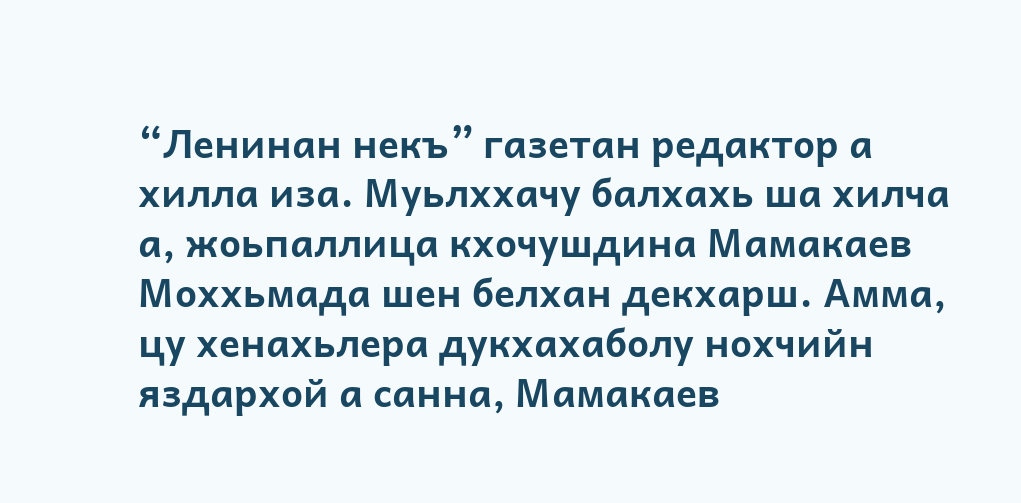“Ленинан некъ” газетан редактор а хилла иза. Муьлххачу балхахь ша хилча а, жоьпаллица кхочушдина Мамакаев Моххьмада шен белхан декхарш. Амма, цу хенахьлера дукхахаболу нохчийн яздархой а санна, Мамакаев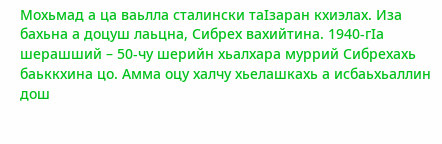Мохьмад а ца ваьлла сталински таIзаран кхиэлах. Иза бахьна а доцуш лаьцна, Сибрех вахийтина. 1940-гIа шерашший – 50-чу шерийн хьалхара муррий Сибрехахь баьккхина цо. Амма оцу халчу хьелашкахь а исбаьхьаллин дош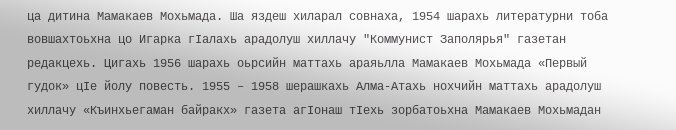ца дитина Мамакаев Мохьмада. Ша яздеш хиларал совнаха, 1954 шарахь литературни тоба вовшахтоьхна цо Игарка гIалахь арадолуш хиллачу "Коммунист Заполярья" газетан редакцехь. Цигахь 1956 шарахь оьрсийн маттахь араяьлла Мамакаев Мохьмада «Первый гудок» цIе йолу повесть. 1955 – 1958 шерашкахь Алма-Атахь нохчийн маттахь арадолуш хиллачу «Къинхьегаман байракх» газета агIонаш тIехь зорбатоьхна Мамакаев Мохьмадан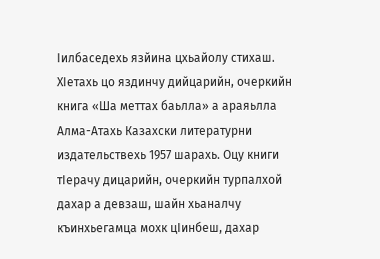Iилбаседехь язйина цхьайолу стихаш. ХIетахь цо яздинчу дийцарийн, очеркийн книга «Ша меттах баьлла» а араяьлла Алма-Атахь Казахски литературни издательствехь 1957 шарахь. Оцу книги тIерачу дицарийн, очеркийн турпалхой дахар а девзаш, шайн хьаналчу къинхьегамца мохк цIинбеш, дахар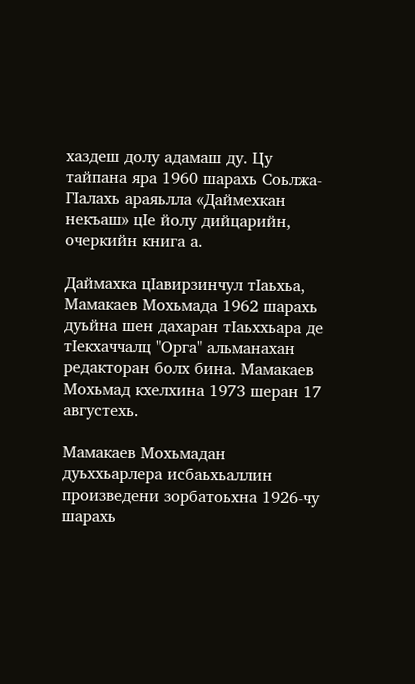хаздеш долу адамаш ду. Цу тайпана яра 1960 шарахь Соьлжа-ГIалахь араяьлла «Даймехкан некъаш» цIе йолу дийцарийн, очеркийн книга а.

Даймахка цIавирзинчул тIаьхьа, Мамакаев Мохьмада 1962 шарахь дуьйна шен дахаран тIаьххьара де тIекхаччалц "Орга" альманахан редакторан болх бина. Мамакаев Мохьмад кхелхина 1973 шеран 17 августехь.

Мамакаев Мохьмадан дуьххьарлера исбаьхьаллин произведени зорбатоьхна 1926-чу шарахь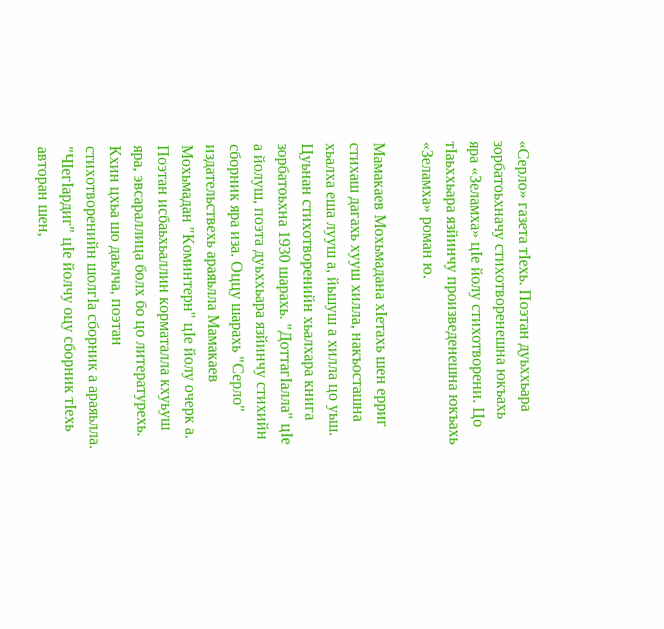«Серло» газета тIехь. Поэтан дуьххьара зорбатоьхначу стихотворенешна юкъахь яра «Зеламха» цIе йолу стихотворени. Цо тIаьххьара язйинчу произведенешна юкъахь «Зеламха» роман ю.

Мамакаев Мохьмадана хIетахь шен ерриг стихаш дагахь хууш хилла, накъосташна хьалха еша лууш а, йьшуш а хилла цо уьш. Цуьнан стихотворенийн хьалхара книга зорбатоьхна 1930 шарахь. "ДоттагIалла" цIе а йолуш, поэта дуьххьара язйинчу стихийн сборник яра иза. Оццу шарахь "Серло" издательствехь араяьлла Мамакаев Мохьмадан "Коминтерн" цIе йолу очерк а. Поэтан исбаьхьаллин корматалла кхуьуш яра, эвсараллица болх бо цо литературехь. Кхин цхьа шо даьлча, поэтан стихотворенийн шолгIа сборник а араяьлла. "ЧIегIардиг" цIе йолчу оцу сборник тIехь авторан шен,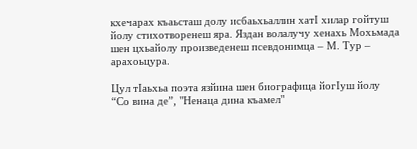кхечарах къаьсташ долу исбаьхьаллин хатI хилар гойтуш йолу стихотворенеш яра. Яздан волалучу хенахь Мохьмада шен цхьайолу произведенеш псевдонимца – М. Тур – арахоьцура.

Цул тIаьхьа поэта язйина шен биографица йогIуш йолу “Со вина де”, "Ненаца дина къамел"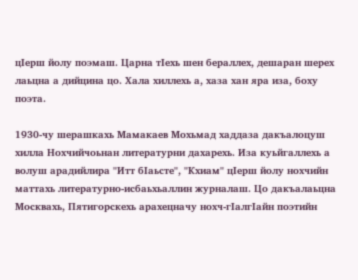цIерш йолу поэмаш. Царна тIехь шен бераллех, дешаран шерех лаьцна а дийцина цо. Хала хиллехь а, хаза хан яра иза, боху поэта.

1930-чу шерашкахь Мамакаев Мохьмад хаддаза дакъалоцуш хилла Нохчийчоьнан литературни дахарехь. Иза куьйгаллехь а волуш арадийлира "Итт бIаьсте", "Кхиам" цIерш йолу нохчийн маттахь литературно-исбаьхьаллин журналаш. Цо дакъалаьцна Москвахь, Пятигорскехь арахецначу нохч-гIалгIайн поэтийн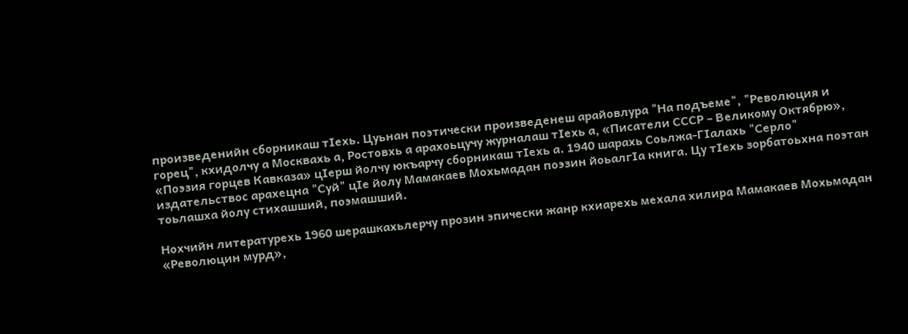произведенийн сборникаш тIехь. Цуьнан поэтически произведенеш арайовлура "На подъеме", "Революция и горец", кхидолчу а Москвахь а, Ростовхь а арахоьцучу журналаш тIехь а, «Писатели СССР – Великому Октябрю», «Поэзия горцев Кавказа» цIерш йолчу юкъарчу сборникаш тIехь а. 1940 шарахь Соьлжа-ГIалахь "Серло" издательствос арахецна "Суй" цIе йолу Мамакаев Мохьмадан поэзин йоьалгIа книга. Цу тIехь зорбатоьхна поэтан тоьлашха йолу стихашший, поэмашший.

Нохчийн литературехь 1960 шерашкахьлерчу прозин эпически жанр кхиарехь мехала хилира Мамакаев Мохьмадан «Революцин мурд»,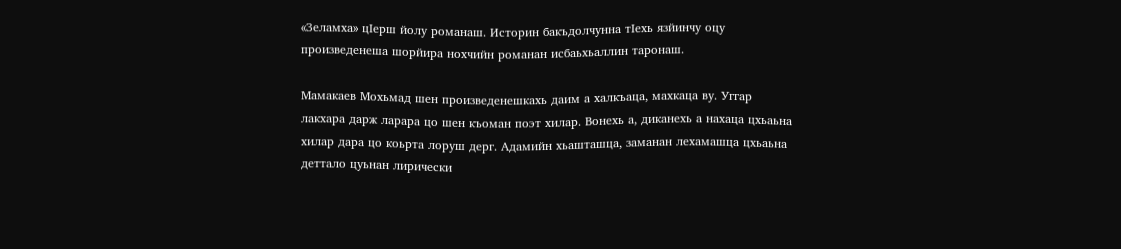«Зеламха» цIерш йолу романаш. Историн бакъдолчунна тIехь язйинчу оцу произведенеша шорйира нохчийн романан исбаьхьаллин таронаш.

Мамакаев Мохьмад шен произведенешкахь даим а халкъаца, махкаца ву. Уггар лакхара дарж ларара цо шен къоман поэт хилар. Вонехь а, диканехь а нахаца цхьаьна хилар дара цо коьрта лоруш дерг. Адамийн хьашташца, заманан лехамашца цхьаьна деттало цуьнан лирически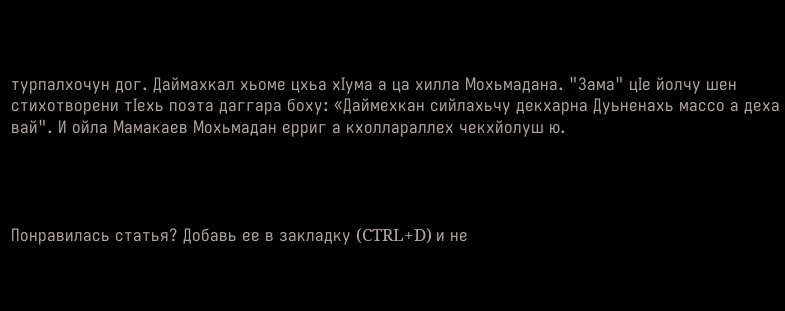турпалхочун дог. Даймахкал хьоме цхьа хIума а ца хилла Мохьмадана. "Зама" цIе йолчу шен стихотворени тIехь поэта даггара боху: «Даймехкан сийлахьчу декхарна Дуьненахь массо а деха вай". И ойла Мамакаев Мохьмадан ерриг а кхоллараллех чекхйолуш ю.




Понравилась статья? Добавь ее в закладку (CTRL+D) и не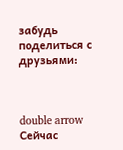забудь поделиться с друзьями:



double arrow
Сейчас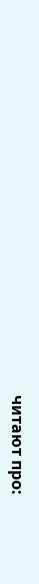читают про: